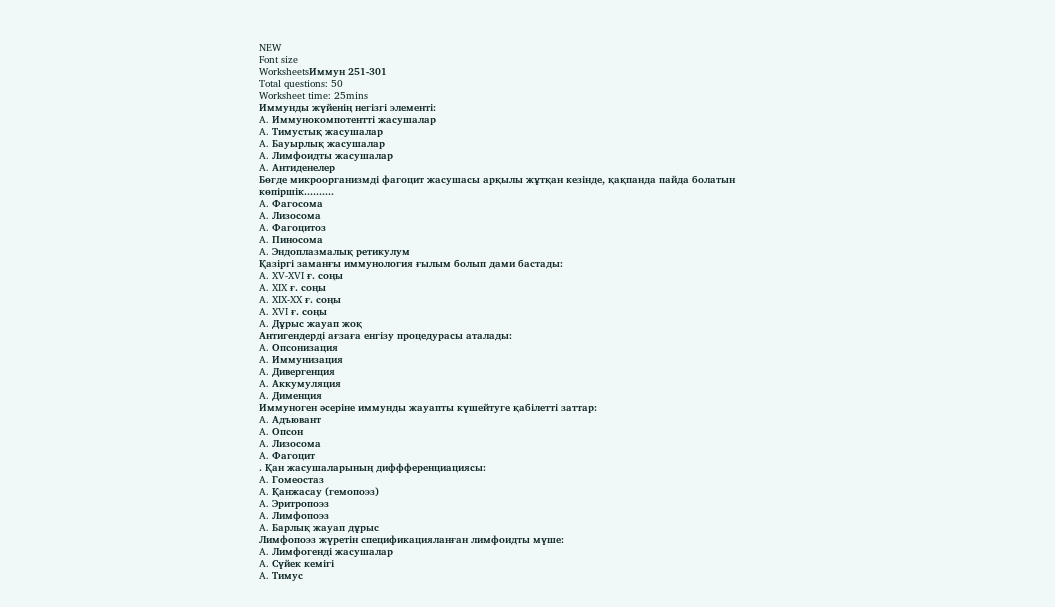NEW
Font size
WorksheetsИммун 251-301
Total questions: 50
Worksheet time: 25mins
Иммунды жүйенің негізгі элементі:
A. Иммунокомпотентті жасушалар
A. Тимустық жасушалар
A. Бауырлық жасушалар
A. Лимфоидты жасушалар
A. Антиденелер
Бөгде микроорганизмді фагоцит жасушасы арқылы жұтқан кезінде, қақпанда пайда болатын көпіршік..........
A. Фагосома
A. Лизосома
A. Фагоцитоз
A. Пиносома
A. Эндоплазмалық ретикулум
Қазіргі заманғы иммунология ғылым болып дами бастады:
A. XV-XVI ғ. соңы
A. XIX ғ. соңы
A. XIX-XX ғ. соңы
A. XVI ғ. соңы
A. Дұрыс жауап жоқ
Антигендерді ағзаға енгізу процедурасы аталады:
A. Опсонизация
A. Иммунизация
A. Дивергенция
A. Аккумуляция
A. Дименция
Иммуноген әсеріне иммунды жауапты күшейтуге қабілетті заттар:
A. Адъювант
A. Опсон
A. Лизосома
A. Фагоцит
. Қан жасушаларының диффференциациясы:
A. Гомеостаз
A. Қанжасау (гемопоэз)
A. Эритропоэз
A. Лимфопоэз
A. Барлық жауап дұрыс
Лимфопоэз жүретін спецификацияланған лимфоидты мүше:
A. Лимфогенді жасушалар
A. Сүйек кемігі
A. Тимуc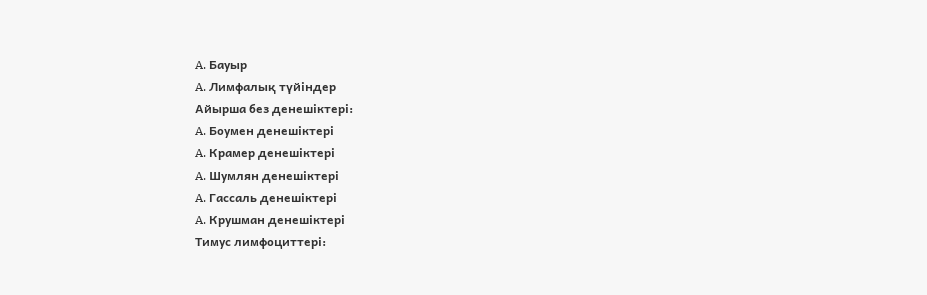A. Бауыр
A. Лимфалық түйіндер
Айырша без денешіктері:
A. Боумен денешіктері
A. Крамер денешіктері
A. Шумлян денешіктері
A. Гассаль денешіктері
A. Крушман денешіктері
Тимус лимфоциттері: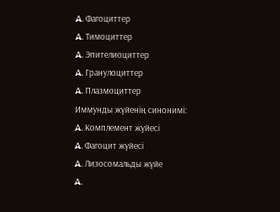A. Фагоциттер
A. Тимоциттер
A. Эпителиоциттер
A. Гранулоциттер
A. Плазмоциттер
Иммунды жүйенің синонимі:
A. Комплемент жүйесі
A. Фагоцит жүйесі
A. Лизосомальды жүйе
A.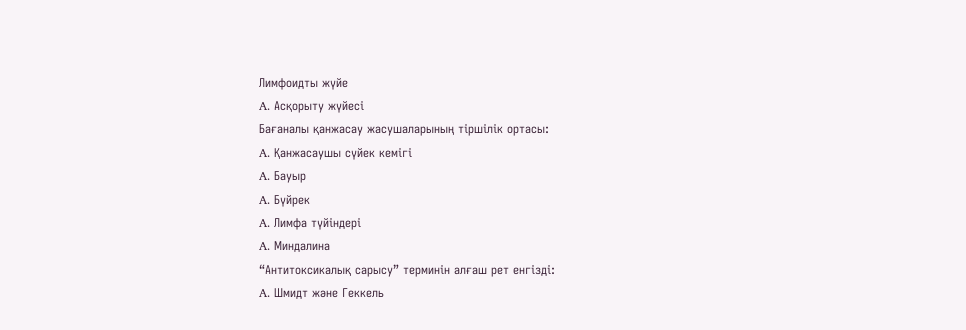Лимфоидты жүйе
A. Асқорыту жүйесі
Бағаналы қанжасау жасушаларының тіршілік ортасы:
A. Қанжасаушы сүйек кемігі
A. Бауыр
A. Бүйрек
A. Лимфа түйіндері
A. Миндалина
“Антитоксикалық сарысу” терминін алғаш рет енгізді:
A. Шмидт және Геккель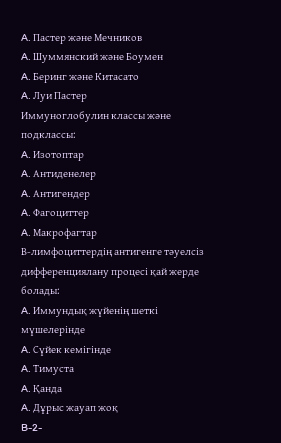A. Пастер және Мечников
A. Шуммянский және Боумен
A. Беринг және Китасато
A. Луи Пастер
Иммуноглобулин классы және подклассы:
A. Изотоптар
A. Антиденелер
A. Антигендер
A. Фагоциттер
A. Макрофагтар
В-лимфоциттердің антигенге тәуелсіз дифференциялану процесі қай жерде болады:
A. Иммундық жүйенің шеткі мүшелерінде
A. Сүйек кемігінде
A. Тимуста
A. Қанда
A. Дұрыс жауап жоқ
B-2-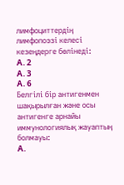лимфоциттердің лимфопоэзі келесі кезеңдерге бөлінеді:
A. 2
A. 3
A. 6
Белгілі бір антигенмен шақырылған және осы антигенге арнайы иммунологиялық жауаптың болмауы:
A.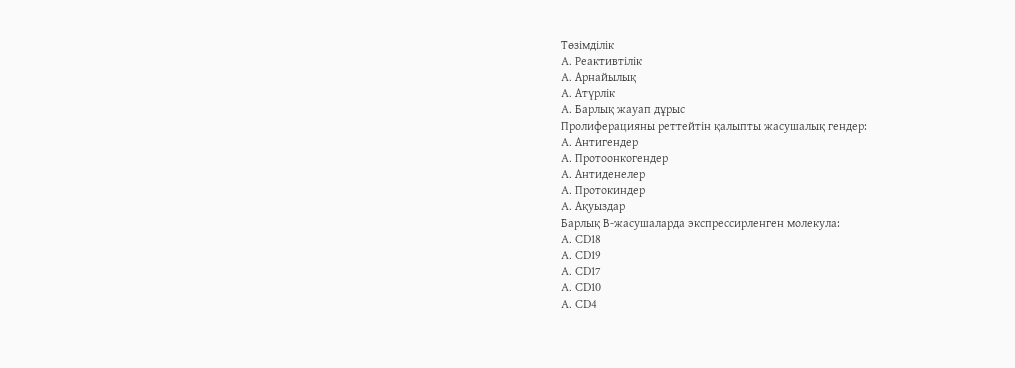Төзімділік
A. Реактивтілік
A. Арнайылық
A. Атүрлік
A. Барлық жауап дұрыс
Пролиферацияны реттейтін қалыпты жасушалық гендер:
A. Антигендер
A. Протоонкогендер
A. Антиденелер
A. Протокиндер
A. Ақуыздар
Барлық В-жасушаларда экспрессирленген молекула:
A. CD18
A. CD19
A. CD17
A. CD10
A. CD4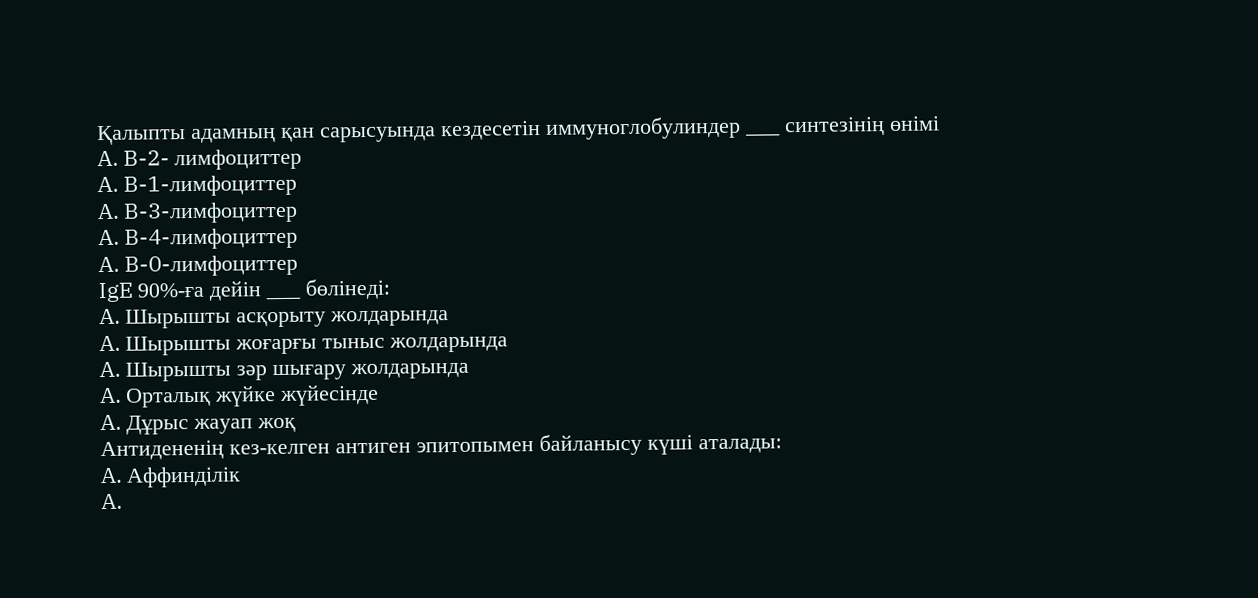Қалыпты адамның қан сарысуында кездесетін иммуноглобулиндер ___ синтезінің өнімі
A. B-2- лимфоциттер
A. B-1-лимфоциттер
A. B-3-лимфоциттер
A. B-4-лимфоциттер
A. B-0-лимфоциттер
IgE 90%-ға дейін ___ бөлінеді:
A. Шырышты асқорыту жолдарында
A. Шырышты жоғарғы тыныс жолдарында
A. Шырышты зәр шығару жолдарында
A. Орталық жүйке жүйесінде
A. Дұрыс жауап жоқ
Антидененің кез-келген антиген эпитопымен байланысу күші аталады:
A. Аффинділік
A.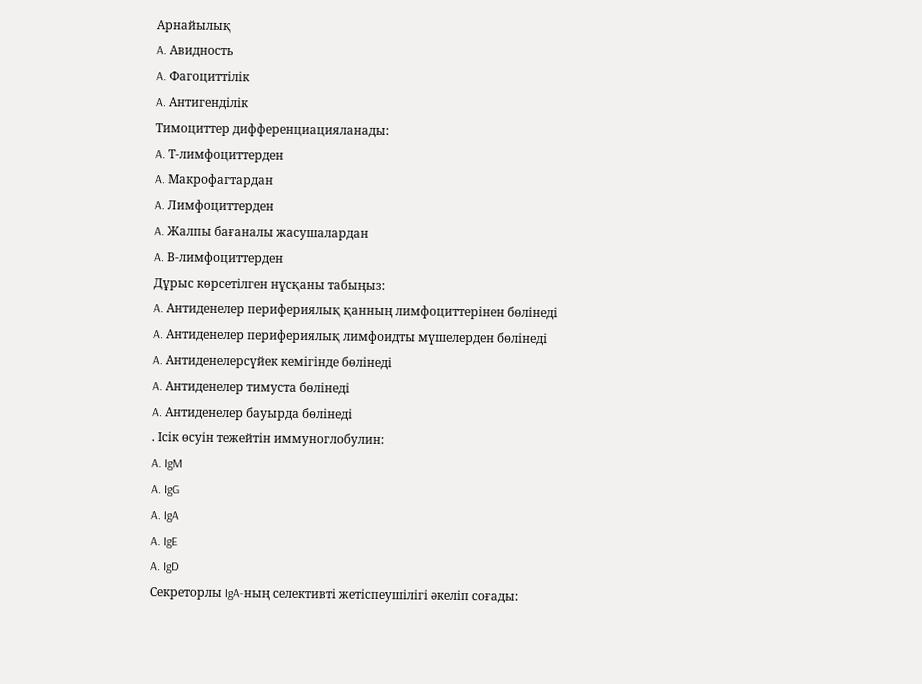Арнайылық
A. Авидность
A. Фагоциттілік
A. Антигенділік
Тимоциттер дифференциацияланады:
A. Т-лимфоциттерден
A. Макрофагтардан
A. Лимфоциттерден
A. Жалпы бағаналы жасушалардан
A. В-лимфоциттерден
Дұрыс көрсетілген нұсқаны табыңыз:
A. Антиденелер перифериялық қанның лимфоциттерінен бөлінеді
A. Антиденелер перифериялық лимфоидты мүшелерден бөлінеді
A. Антиденелерсүйек кемігінде бөлінеді
A. Антиденелер тимуста бөлінеді
A. Антиденелер бауырда бөлінеді
. Ісік өсуін тежейтін иммуноглобулин:
A. IgM
A. IgG
A. IgA
A. IgE
A. IgD
Секреторлы IgA-ның селективті жетіспеушілігі әкеліп соғады: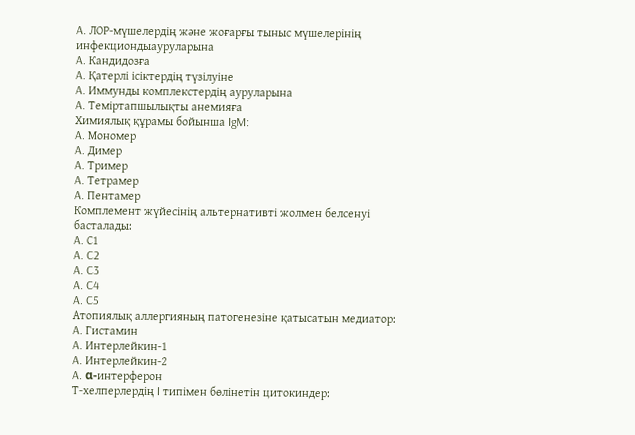A. ЛОР-мүшелердің және жоғарғы тыныс мүшелерінің инфекциондыауруларына
A. Кандидозға
A. Қатерлі ісіктердің түзілуіне
A. Иммунды комплекстердің ауруларына
A. Теміртапшылықты анемияға
Химиялық құрамы бойынша IgM:
A. Мономер
A. Димер
A. Тример
A. Тетрамер
A. Пентамер
Комплемент жүйесінің альтернативті жолмен белсенуі басталады:
A. С1
A. C2
A. C3
A. C4
A. C5
Атопиялық аллергияның патогенезіне қатысатын медиатор:
A. Гистамин
A. Интерлейкин-1
A. Интерлейкин-2
A. α-интерферон
Т-хелперлердің I типімен бөлінетін цитокиндер: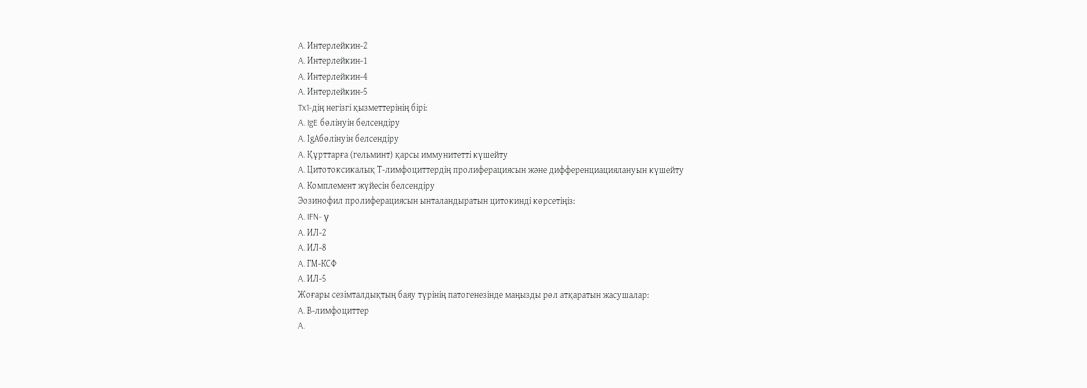A. Интерлейкин-2
A. Интерлейкин-1
A. Интерлейкин-4
A. Интерлейкин-5
Tx1-дің негізгі қызметтерінің бірі:
A. IgE бөлінуін белсендіру
A. IgАбөлінуін белсендіру
A. Құрттарға (гельминт) қарсы иммунитетті күшейту
A. Цитотоксикалық Т-лимфоциттердің пролиферациясын және дифференциациялануын күшейту
A. Комплемент жүйесін белсендіру
Эозинофил пролиферациясын ынталандыратын цитокинді көрсетіңіз:
A. IFN- γ
A. ИЛ-2
A. ИЛ-8
A. ГМ-КСФ
A. ИЛ-5
Жоғары сезімталдықтың баяу түрінің патогенезінде маңызды рөл атқаратын жасушалар:
A. В-лимфоциттер
A.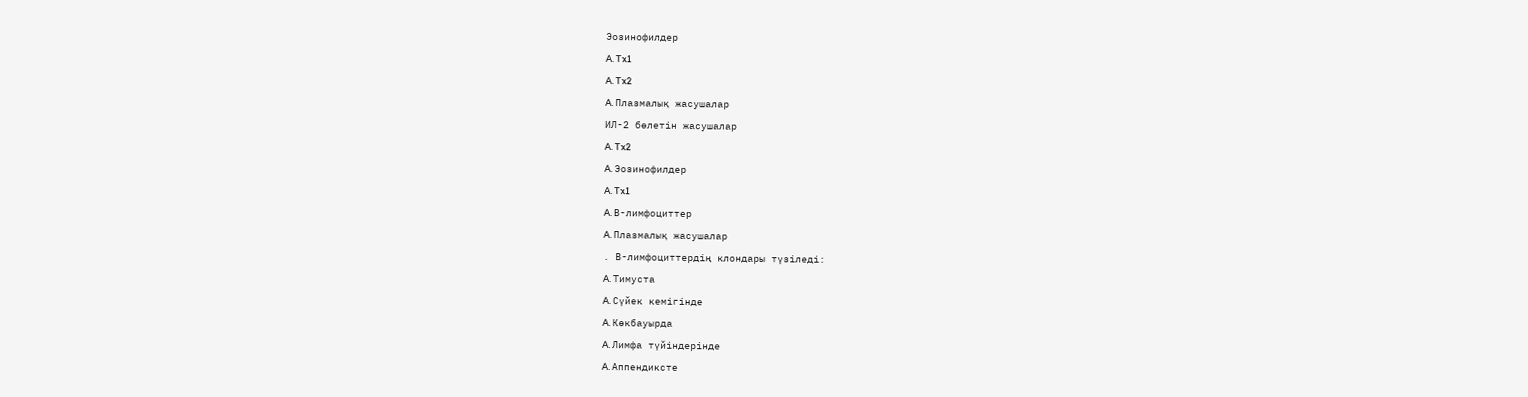Эозинофилдер
A. Tx1
A. Tx2
A. Плазмалық жасушалар
ИЛ-2 бөлетін жасушалар
A. Tx2
A. Эозинофилдер
A. Tx1
A. В-лимфоциттер
A. Плазмалық жасушалар
. В-лимфоциттердің клондары түзіледі:
A. Тимуста
A. Сүйек кемігінде
A. Көкбауырда
A. Лимфа түйіндерінде
A. Аппендиксте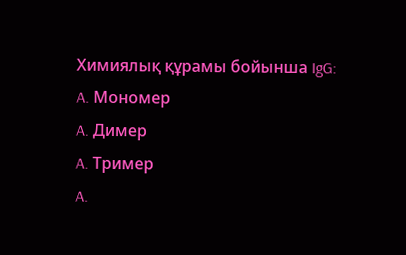Химиялық құрамы бойынша IgG:
A. Мономер
A. Димер
A. Тример
A.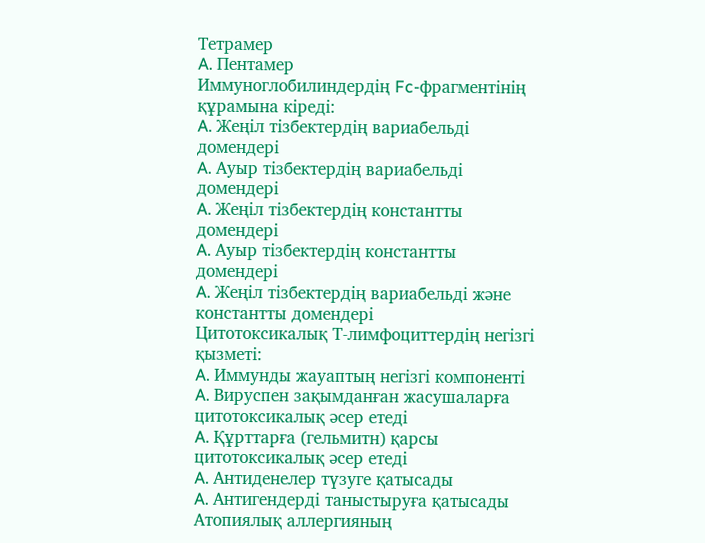Тетрамер
A. Пентамер
Иммуноглобилиндердің Fc-фрагментінің құрамына кіреді:
A. Жеңіл тізбектердің вариабельді домендері
A. Ауыр тізбектердің вариабельді домендері
A. Жеңіл тізбектердің константты домендері
A. Ауыр тізбектердің константты домендері
A. Жеңіл тізбектердің вариабельді және константты домендері
Цитотоксикалық Т-лимфоциттердің негізгі қызметі:
A. Иммунды жауаптың негізгі компоненті
A. Вируспен зақымданған жасушаларға цитотоксикалық әсер етеді
A. Құрттарға (гельмитн) қарсы цитотоксикалық әсер етеді
A. Антиденелер түзуге қатысады
A. Антигендерді таныстыруға қатысады
Атопиялық аллергияның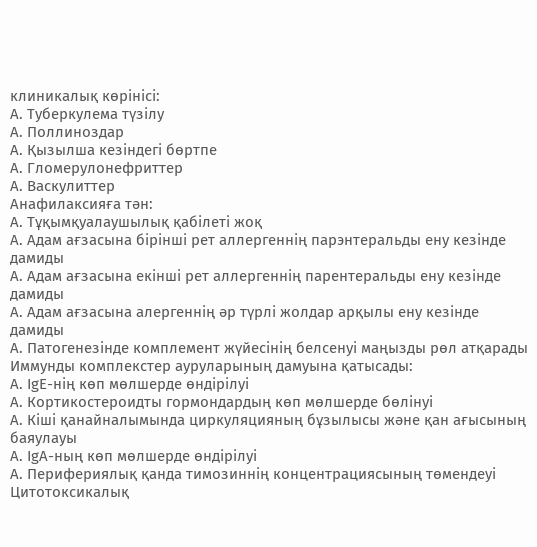клиникалық көрінісі:
A. Туберкулема түзілу
A. Поллиноздар
A. Қызылша кезіндегі бөртпе
A. Гломерулонефриттер
A. Васкулиттер
Анафилаксияға тән:
A. Тұқымқуалаушылық қабілеті жоқ
A. Адам ағзасына бірінші рет аллергеннің парэнтеральды ену кезінде дамиды
A. Адам ағзасына екінші рет аллергеннің парентеральды ену кезінде дамиды
A. Адам ағзасына алергеннің әр түрлі жолдар арқылы ену кезінде дамиды
A. Патогенезінде комплемент жүйесінің белсенуі маңызды рөл атқарады
Иммунды комплекстер ауруларының дамуына қатысады:
A. IgE-нің көп мөлшерде өндірілуі
A. Кортикостероидты гормондардың көп мөлшерде бөлінуі
A. Кіші қанайналымында циркуляцияның бұзылысы және қан ағысының баяулауы
A. IgA-ның көп мөлшерде өндірілуі
A. Перифериялық қанда тимозиннің концентрациясының төмендеуі
Цитотоксикалық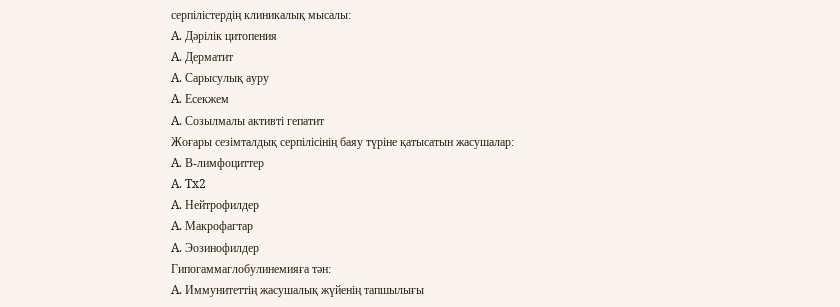серпілістердің клиникалық мысалы:
A. Дәрілік цитопения
A. Дерматит
A. Сарысулық ауру
A. Есекжем
A. Созылмалы активті гепатит
Жоғары сезімталдық серпілісінің баяу түріне қатысатын жасушалар:
A. В-лимфоциттер
A. Tx2
A. Нейтрофилдер
A. Макрофагтар
A. Эозинофилдер
Гипогаммаглобулинемияға тән:
A. Иммунитеттің жасушалық жүйенің тапшылығы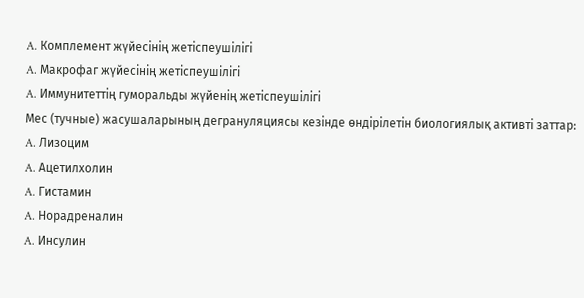A. Комплемент жүйесінің жетіспеушілігі
A. Макрофаг жүйесінің жетіспеушілігі
A. Иммунитеттің гуморальды жүйенің жетіспеушілігі
Мес (тучные) жасушаларының дегрануляциясы кезінде өндірілетін биологиялық активті заттар:
A. Лизоцим
A. Ацетилхолин
A. Гистамин
A. Норадреналин
A. Инсулин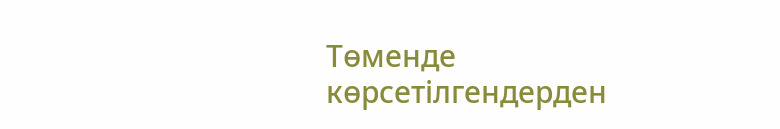Төменде көрсетілгендерден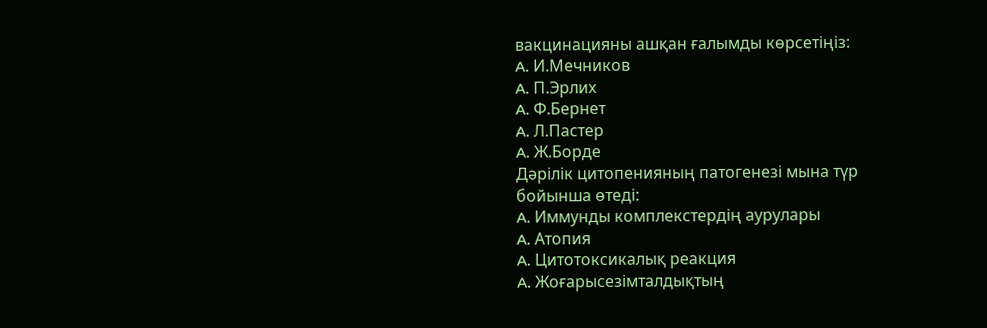вакцинацияны ашқан ғалымды көрсетіңіз:
A. И.Мечников
A. П.Эрлих
A. Ф.Бернет
A. Л.Пастер
A. Ж.Борде
Дәрілік цитопенияның патогенезі мына түр бойынша өтеді:
A. Иммунды комплекстердің аурулары
A. Атопия
A. Цитотоксикалық реакция
A. Жоғарысезімталдықтың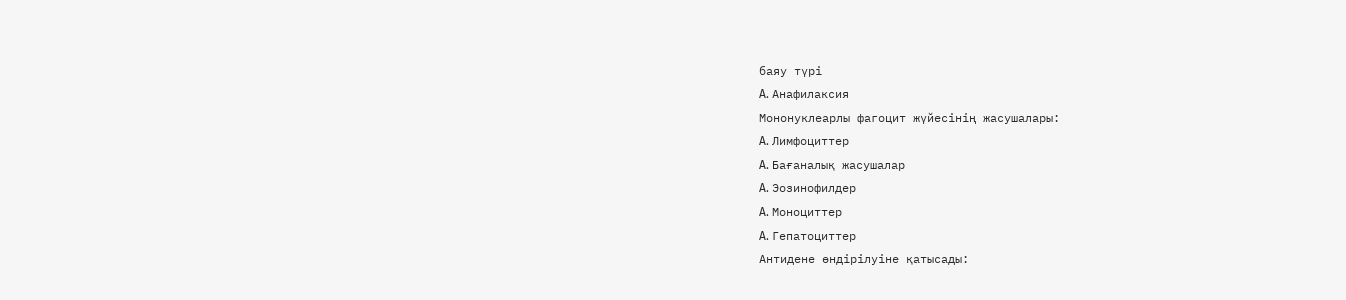баяу түрі
A. Анафилаксия
Мононуклеарлы фагоцит жүйесінің жасушалары:
A. Лимфоциттер
A. Бағаналық жасушалар
A. Эозинофилдер
A. Моноциттер
A. Гепатоциттер
Антидене өндірілуіне қатысады: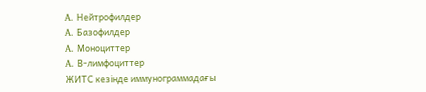A. Нейтрофилдер
A. Базофилдер
A. Моноциттер
A. В-лимфоциттер
ЖИТС кезінде иммунограммадағы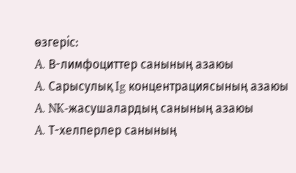өзгеріс:
A. В-лимфоциттер санының азаюы
A. Сарысулық Ig концентрациясының азаюы
A. NK-жасушалардың санының азаюы
A. Т-хелперлер санының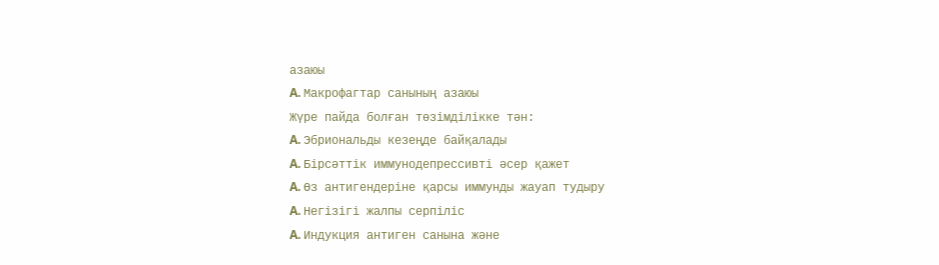азаюы
A. Макрофагтар санының азаюы
Жүре пайда болған төзімділікке тән:
A. Эбриональды кезеңде байқалады
A. Бірсәттік иммунодепрессивті әсер қажет
A. Өз антигендеріне қарсы иммунды жауап тудыру
A. Негізігі жалпы серпіліс
A. Индукция антиген санына және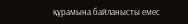құрамына байланысты емес